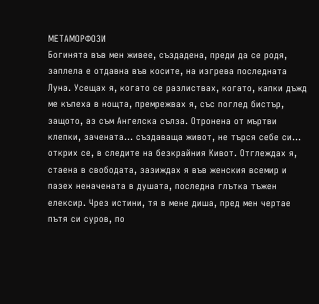МЕТАМОРФОЗИ
Богинята във мен живее, създадена, преди да се родя, заплела е отдавна във косите, на изгрева последната Луна. Усещах я, когато се разлиствах, когато, капки дъжд ме къпеха в нощта, премрежвах я, със поглед бистър, защото, аз съм Ангелска сълза. Отронена от мъртви клепки, зачената... създаваща живот, не търся себе си... открих се, в следите на безкрайния Кивот. Отглеждах я, стаена в свободата, зазиждах я във женския всемир и пазех неначената в душата, последна глътка тъжен елексир. Чрез истини, тя в мене диша, пред мен чертае пътя си суров, по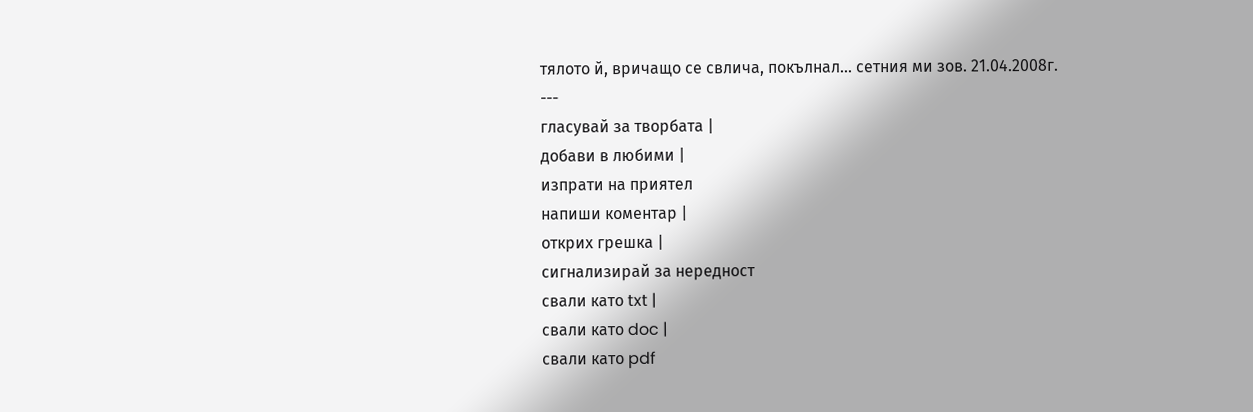тялото й, вричащо се свлича, покълнал... сетния ми зов. 21.04.2008г.
---
гласувай за творбата |
добави в любими |
изпрати на приятел
напиши коментар |
открих грешка |
сигнализирай за нередност
свали като txt |
свали като doc |
свали като pdf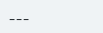---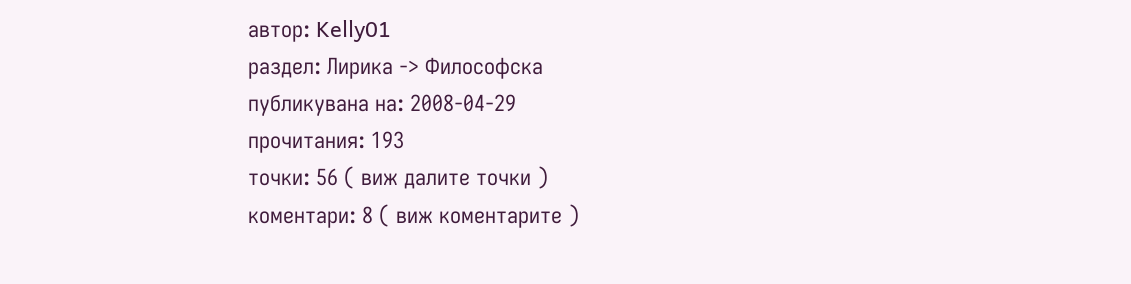автор: Kelly01
раздел: Лирика -> Философска
публикувана на: 2008-04-29
прочитания: 193
точки: 56 ( виж далите точки )
коментари: 8 ( виж коментарите )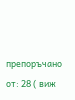препоръчано от: 28 ( виж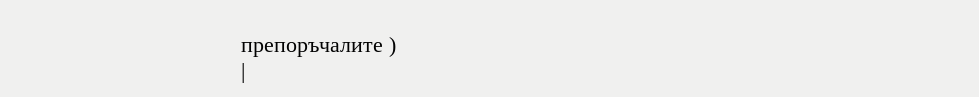препоръчалите )
|